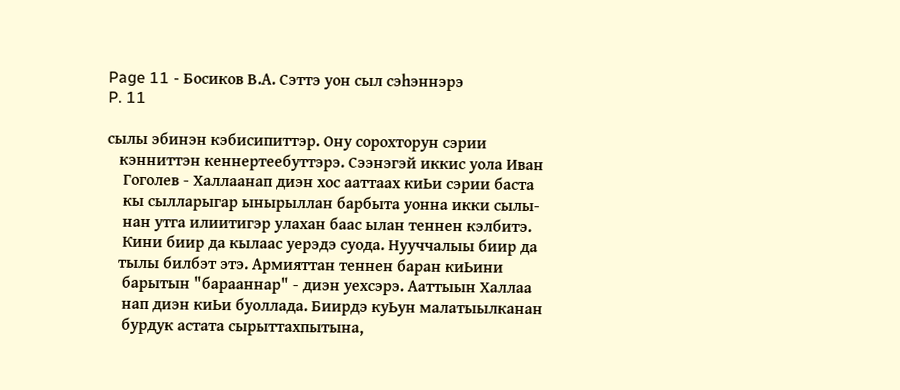Page 11 - Босиков В.А. Сэттэ уон сыл сэһэннэрэ
P. 11

сылы эбинэн кэбисипиттэр. Ону сорохторун сэрии
   кэнниттэн кеннертеебуттэрэ. Сээнэгэй иккис уола Иван
    Гоголев - Халлаанап диэн хос ааттаах киЬи сэрии баста
    кы сылларыгар ынырыллан барбыта уонна икки сылы-
    нан утга илиитигэр улахан баас ылан теннен кэлбитэ.
    Кини биир да кылаас уерэдэ суода. Нууччалыы биир да
   тылы билбэт этэ. Армияттан теннен баран киЬини
    барытын "барааннар" - диэн уехсэрэ. Ааттыын Халлаа
    нап диэн киЬи буоллада. Биирдэ куЬун малатыылканан
    бурдук астата сырыттахпытына,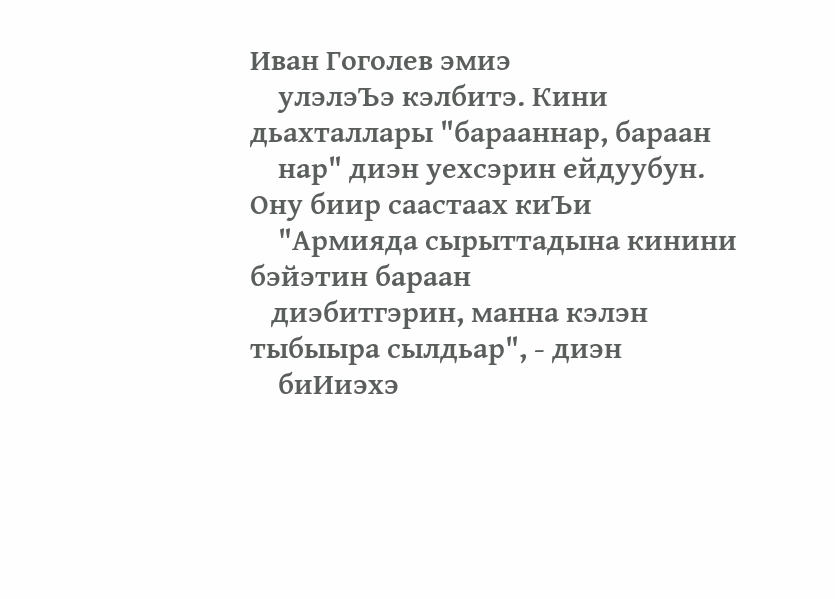Иван Гоголев эмиэ
    улэлэЪэ кэлбитэ. Кини дьахталлары "барааннар, бараан
    нар" диэн уехсэрин ейдуубун. Ону биир саастаах киЪи
    "Армияда сырыттадына кинини бэйэтин бараан
   диэбитгэрин, манна кэлэн тыбыыра сылдьар", - диэн
    биИиэхэ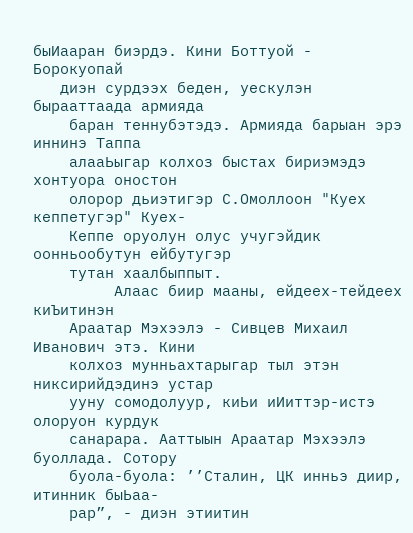быИааран биэрдэ. Кини Боттуой - Борокуопай
   диэн сурдээх беден, уескулэн бырааттаада армияда
    баран теннубэтэдэ. Армияда барыан эрэ иннинэ Таппа
    алааЬыгар колхоз быстах бириэмэдэ хонтуора оностон
    олорор дьиэтигэр С.Омоллоон "Куех кеппетугэр" Куех-
    Кеппе оруолун олус учугэйдик оонньообутун ейбутугэр
    тутан хаалбыппыт.
         Алаас биир мааны, ейдеех-тейдеех киЪитинэн
    Араатар Мэхээлэ - Сивцев Михаил Иванович этэ. Кини
    колхоз мунньахтарыгар тыл этэн никсирийдэдинэ устар
    ууну сомодолуур, киЬи иИиттэр-истэ олоруон курдук
    санарара. Ааттыын Араатар Мэхээлэ буоллада. Сотору
    буола-буола: ’’Сталин, ЦК инньэ диир, итинник быЬаа-
    рар”, - диэн этиитин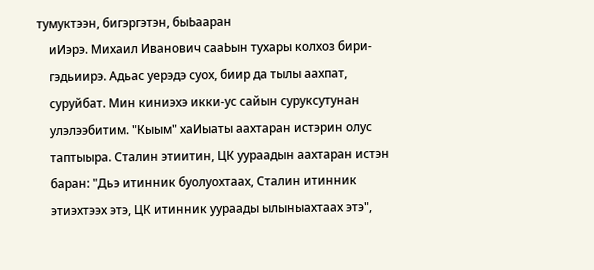тумуктээн, бигэргэтэн, быЬааран
    иИэрэ. Михаил Иванович сааЬын тухары колхоз бири-
    гэдьиирэ. Адьас уерэдэ суох, биир да тылы аахпат,
    суруйбат. Мин киниэхэ икки-ус сайын суруксутунан
    улэлээбитим. "Кыым" хаИыаты аахтаран истэрин олус
    таптыыра. Сталин этиитин, ЦК уураадын аахтаран истэн
    баран: "Дьэ итинник буолуохтаах, Сталин итинник
    этиэхтээх этэ, ЦК итинник уураады ылыныахтаах этэ",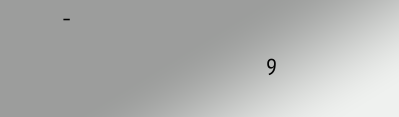-

                                  9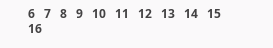6   7   8   9   10   11   12   13   14   15   16